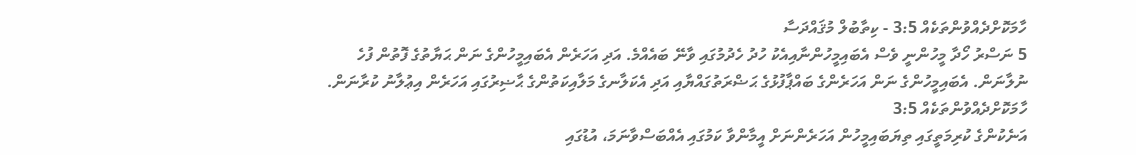ހާމަކޮށްދެއްވުންތަކެއް 3:5 - ކިތާބުލް މުޤައްދަސާ
5 ނަސްރު ހޯދާ މީހުންނީ ވެސް އެބައިމީހުންނާއިއެކު ހުދު ހެދުމުގައި ވާނޭ ބައެއްމެ. އަދި އަހަރެން އެބައިމީހުންގެ ނަން ޙަޔާތުގެ ފޮތުން ފުހެ ނުލާނަން. އެބައިމީހުންގެ ނަން އަހަރެންގެ ބައްޕާފުޅުގެ ޙަޟްރަތުގައްޔާއި އަދި އެކަލާނގެ މަލާއިކަތުންގެ ޙާޟިރުގައި އަހަރެން އިޢުލާނު ކުރާނަން.
ހާމަކޮށްދެއްވުންތަކެއް 3:5
އަނެކުންގެ ކުރިމަތީގައި ތިޔަބައިމީހުން އަހަރެންނަށް އީމާންވާ ކަމުގައި އެއްބަސްވާނަމަ، އުޑުގައި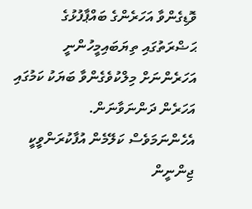ވޮޑިގެންވާ އަހަރެންގެ ބައްޕާފުޅުގެ ޙަޟްރަތުގައި ތިޔަބައިމީހުންނީ އަހަރެންނަށް މިލްކުވެގެންވާ ބަޔަކު ކަމުގައި އަހަރެން ދަންނަވާނަން.
އެހެންނަމަވެސް ކަލޭމެން އުފާކުރަންވީކީ ޖިންނީން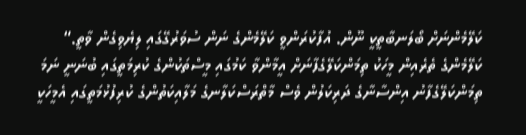ކަލޭމެންނަށް ބޯލަނބާތީކީ ނޫން. އުފާކުރަންވީ ކަލޭމެންގެ ނަން ސުވަރުގޭގައި ލިޔެވިގެން ވާތީ.“
ކަލޭމެންގެ ތެރެއިން މީހަކު ތިމަންކަލޭގެފާނަށް އީމާންވާ ކަމުގައި މީސްތަކުންގެ ކުރިމަތީގައި ބުނަނީ ނަމަ ތިމަންކަލޭގެފާނު އިންސާނާގެ ދަރިކަލުން ވެސް މާތްރަސްކަލާނގެ މަލާއިކަތުންގެ ކުރިފުޅުމަތީގައި އެމީހަކީ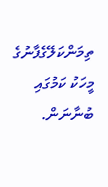ތިމަންކަލޭގެފާނުގެ މީހަކު ކަމުގައި ބުނާނަން.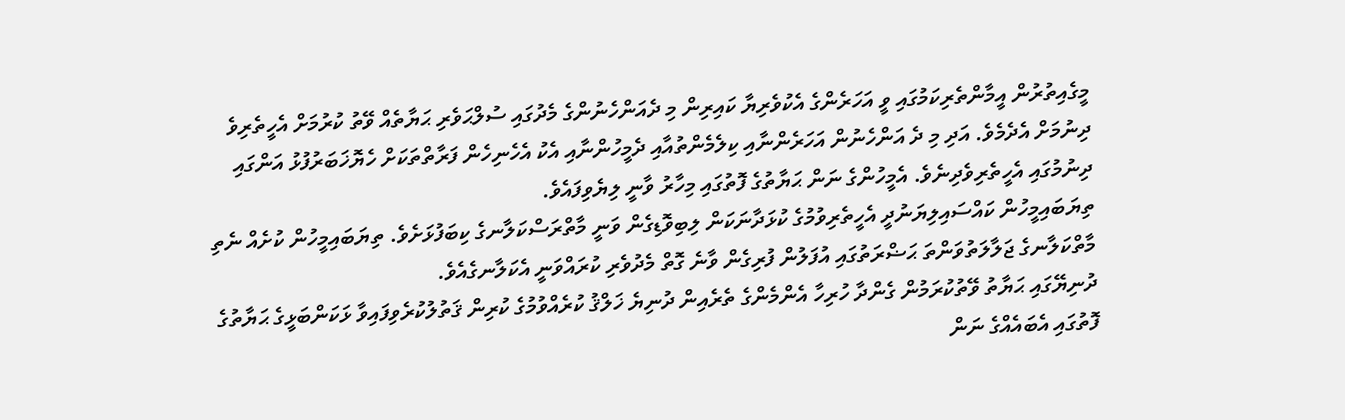މީގެއިތުރުން އީމާންތެރިކަމުގައި ވީ އަހަރެންގެ އެކުވެރިޔާ ކައިރިން މި ދެއަންހެނުންގެ މެދުގައި ސުލްޙަވެރި ޙަޔާތެއް ވޭތު ކުރުމަށް އެހީތެރިވެ ދިނުމަށް އެދެމެވެ. އަދި މި ދެ އަންހެނުން އަހަރެންނާއި ކިލެމެންތުއާއި ދެމީހުންނާއި އެކު އެހެނިހެން ފަރާތްތަކަށް ހެޔޮޚަބަރުފުޅު އަންގައި ދިނުމުގައި އެހީތެރިވެދިނެވެ. އެމީހުންގެ ނަން ޙަޔާތުގެ ފޮތުގައި މިހާރު ވާނީ ލިޔެވިފައެވެ.
ތިޔަބައިމީހުން ކައްސައިލިޔަނުދީ އެހީތެރިވުމުގެ ކުޅަދާނަކަން ލިބިވޮޑިގެން ވަނީ މާތްރަސްކަލާނގެ ކިބަފުޅަށެވެ. ތިޔަބައިމީހުން ކުށެއް ނެތި މާތްކަލާނގެ ޖަލާލަތުވަންތަ ޙަޟްރަތުގައި އުފަލުން ފުރިގެން ވާނެ ގޮތް މެދުވެރި ކުރައްވަނީ އެކަލާނގެއެވެ.
ދުނިޔޭގައި ޙަޔާތު ވޭތުކުރަމުން ގެންދާ ހުރިހާ އެންމެންގެ ތެރެއިން ދުނިޔެ ޚަލްޤު ކުރެއްވުމުގެ ކުރިން ޤަތުލުކުރެވިފައިވާ ޅަކަންބަޅީގެ ޙަޔާތުގެ ފޮތުގައި އެބައެއްގެ ނަން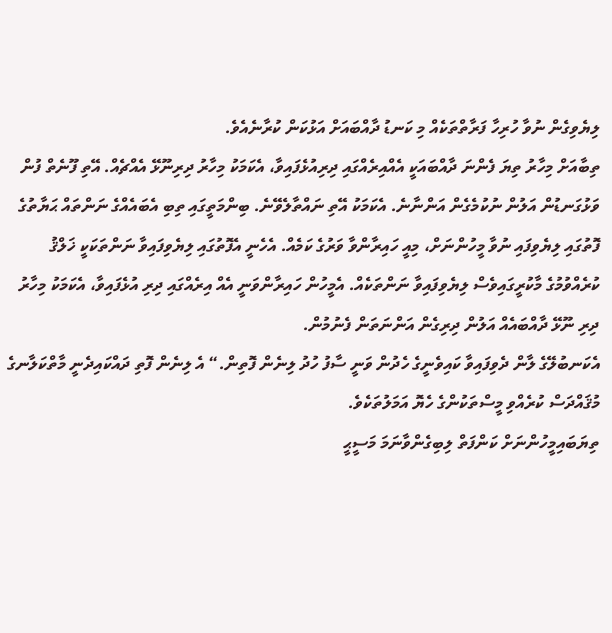ލިޔެވިގެން ނުވާ ހުރިހާ ފަރާތްތަކެއް މި ކަނޑު ދާއްބައަށް އަޅުކަން ކުރާނެއެވެ.
ތިބާއަށް މިހާރު ތިޔަ ފެންނަ ދާއްބައަކީ އެއްއިރެއްގައި ދިރިއުޅެފައިވާ، އެކަމަކު މިހާރު ދިރިނޫޅޭ އެއްޗެއް. އޭތި ފޫނެތް ފުން ވަޅުގަނޑުން އަލުން ނުކުމެގެން އަންނާނެ. އެކަމަކު އޭތި ނައްތާލެވޭނެ. ބިންމަތީގައި ތިބި އެބައެއްގެ ނަންތައް ޙަޔާތުގެ ފޮތުގައި ލިޔެވިފައި ނުވާ މީހުންނަށް، މިއީ ހައިރާންވާ ވަރުގެ ކަމެއް. އެހެނީ އެފޮތުގައި ލިޔެވިފައިވާ ނަންތަކަކީ ޚަލްޤު ކުރެއްވުމުގެ މާކުރީގައިވެސް ލިޔެވިފައިވާ ނަންތަކެއް. އެމީހުން ހައިރާންވަނީ އެއް އިރެއްގައި ދިރި އުޅެފައިވާ، އެކަމަކު މިހާރު ދިރި ނޫޅޭ ދާއްބައެއް އަލުން ދިރިގެން އަންނަތަން ފެނުމުން.
އެކަނބުލޭގެ ލާން ދެވިފައިވާ ކައިވެނީގެ ހެދުން ވަނީ ސާފު ހުދު ލިނެން ފޮތިން.“ އެ ލިނެން ފޮތި ދައްކައިދެނީ މާތްކަލާނގެ މުޤައްދަސް ކުރެއްވި މީސްތަކުންގެ ހެޔޮ އަމަލުތަކެވެ.
ތިޔަބައިމީހުންނަށް ކަންފަތް ލިބިގެންވާނަމަ މަސީޙީ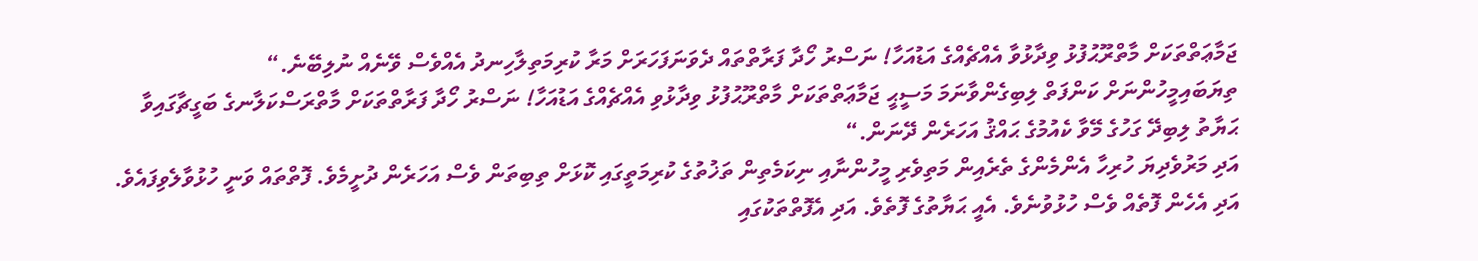ޖަމާޢަތްތަކަށް މާތްރޫޙުފުޅު ވިދާޅުވާ އެއްޗެއްގެ އަޑުއަހާ! ނަސްރު ހޯދާ ފަރާތްތައް ދެވަނަފަހަރަށް މަރާ ކުރިމަތިލާހިނދު އެއްވެސް ވޭނެއް ނުލިބޭނެ.“
ތިޔަބައިމީހުންނަށް ކަންފަތް ލިބިގެންވާނަމަ މަސީޙީ ޖަމާޢަތްތަކަށް މާތްރޫޙުފުޅު ވިދާޅުވި އެއްޗެއްގެ އަޑުއަހާ! ނަސްރު ހޯދާ ފަރާތްތަކަށް މާތްރަސްކަލާނގެ ބަގީޗާގައިވާ ޙަޔާތު ލިބިދޭ ގަހުގެ މޭވާ ކެއުމުގެ ޙައްޤު އަހަރެން ދޭނަން.“
އަދި މަރުވެދިޔަ ހުރިހާ އެންމެންގެ ތެރެއިން މަތިވެރި މީހުންނާއި ނިކަމެތިން ތަޚުތުގެ ކުރިމަތީގައި ކޮޅަށް ތިބިތަން ވެސް އަހަރެން ދުށީމެވެ. ފޮތްތައް ވަނީ ހުޅުވާލެވިފައެވެ. އަދި އެހެން ފޮތެއް ވެސް ހުޅުވުނެވެ. އެއީ ޙަޔާތުގެ ފޮތެވެ. އަދި އެފޮތްތަކުގައި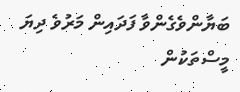ބަޔާންވެގެންވާ ފަދައިން މަރުވެ ދިޔަ މީސްތަކުން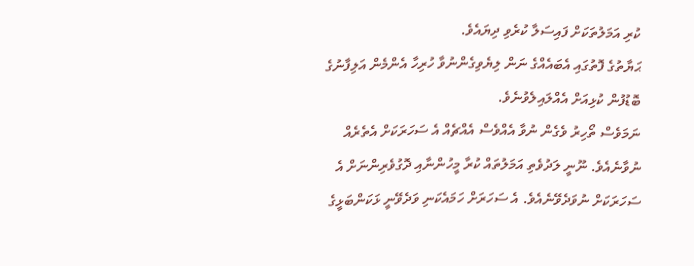ކުރި އަމަލުތަކަށް ފައިސަލާ ކުރެވި ދިޔައެވެ.
ޙަޔާތުގެ ފޮތުގައި އެބައެއްގެ ނަން ލިޔެވިގެންނުވާ ހުރިހާ އެންމެން އަލިފާނުގެ ބޮޑުފުން ކުޅިއަށް އެއްލައިލެވުނެވެ.
ނަމަވެސް ތޯހިރު ވެގެން ނުވާ އެއްވެސް އެއްޗެއް އެ ސަހަރަކަށް އެތެރެއް ނުވާނެއެވެ. ނޫނީ ލަދުވެތި އަމަލުތައް ކުރާ މީހުންނާއި ދޮގުވެރިންނަށް އެ ސަހަރަކަށް ނުވަދެވޭނެއެވެ. އެ ސަހަރަށް ހަމައެކަނި ވަދެވޭނީ ޅަކަންބަޅީގެ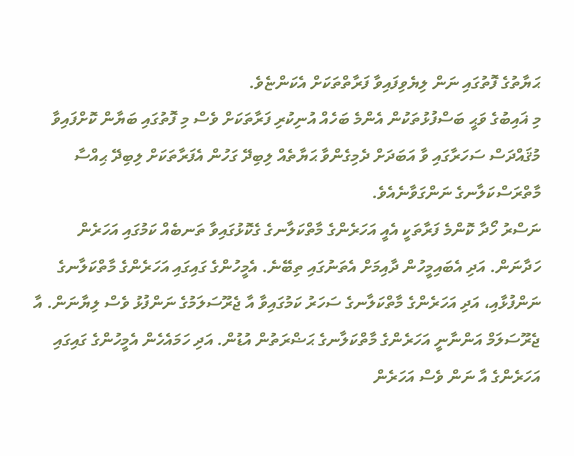ޙަޔާތުގެ ފޮތުގައި ނަން ލިޔެވިފައިވާ ފަރާތްތަކަށް އެކަންޏެވެ.
މި ޣައިބުގެ ވަޙީ ބަސްފުޅުތަކުން އެންމެ ބަހެއް އުނިކުރި ފަރާތަކަށް ވެސް މި ފޮތުގައި ބަޔާން ކޮށްފައިވާ މުޤައްދަސް ސަހަރާގައި ވާ އަބަދަށް ދެމިގެންވާ ޙަޔާތެއް ލިބިދޭ ގަހުން އެފަރާތަކަށް ލިބިދޭ ޙިއްސާ މާތްރަސްކަލާނގެ ނަންގަވާނެއެވެ.
ނަސްރު ހޯދާ ކޮންމެ ފަރާތަކީ އެއީ އަހަރެންގެ މާތްކަލާނގެ ގެކޮޅުގައިވާ ތަނބެއް ކަމުގައި އަހަރެން ހަދާނަން. އަދި އެބައިމީހުން ދާއިމަށް އެތަނުގައި ތިބޭނެ. އެމީހުންގެ ގައިގައި އަހަރެންގެ މާތްކަލާނގެ ނަންފުޅާއި، އަދި އަހަރެންގެ މާތްކަލާނގެ ސަހަރު ކަމުގައިވާ އާ ޖެރޫސަލަމުގެ ނަންފުޅު ވެސް ލިޔާނަން. އާ ޖެރޫސަލަމް އަންނާނީ އަހަރެންގެ މާތްކަލާނގެ ޙަޟްރަތުން އުޑުން. އަދި ހަމައެހެން އެމީހުންގެ ގައިގައި އަހަރެންގެ އާ ނަން ވެސް އަހަރެން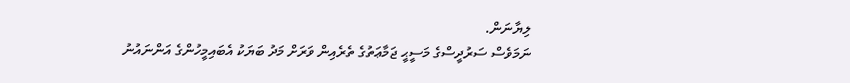ލިޔާނަން.
ނަމަވެސް ސަރުދީސްގެ މަސީޙީ ޖަމާޢަތުގެ ތެރެއިން ވަރަށް މަދު ބަޔަކު އެބައިމީހުންގެ އަންނައުނު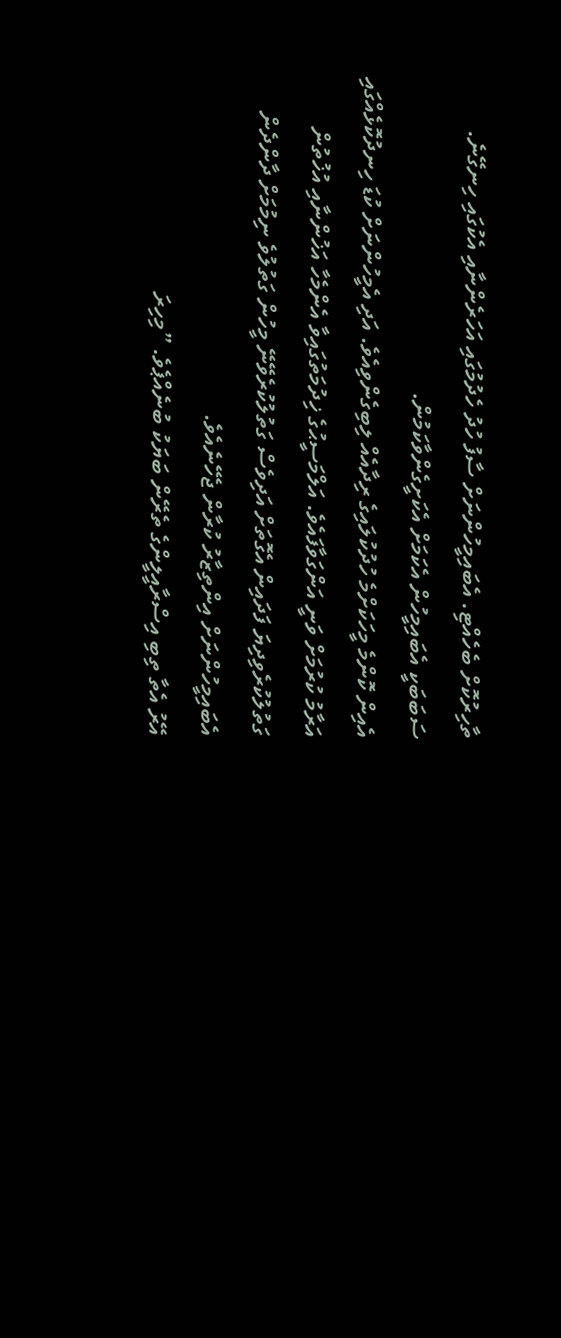ތާހިރުކޮށް ބެހެއްޓި. އެބައިމީހުންނަށް ސާފު ހުދު ހެދުމުގައި އަހަރެންނާއި އެކުގައި ހިނގޭނެ. ސަބަބަކީ އެބައިމީހުން އެކަމަށް އެކަށީގެންވާކަމުން.
އެއިން ކޮންމެ މީހަކަށްމެ ހުދުކުލައިގެ ރިދާއެއް ލިބިގެންވިއެވެ. އަދި އެމީހުންނަށް ކުޑަ ހިނދުކޮޅެއްގައި އަރާމު ކުރުމަށް ވަނީ އަންގަވާފައެވެ. އަލްމަސީޙުގެ ޚިދުމަތުގައިވާ އެންމެހާ އަޚުންނާއި އުޚުތުން ގަތުލުކުރެވިދިޔަ ފަދައިން އެގޮތަށް އަދިވެސް ގަތުލުކުރެވޭނޭ މީހުން ގަތުލުވެ ނިމުމަށް ދާންދެން އެބައިމީހުންނަށް އިންތިޒާރު ކުރާން ޖެހޭނެއެވެ.
އޭރު އެތާ ތިބި އިސްރާއީލީންގެ ތެރޭން ބަޔަކު ބުނެއްޕެވެ. ”މިހިރަ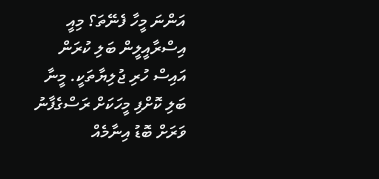އަންނަ މީހާ ފެނޭތަ؟ މިއީ އިސްރާއީލީން ބަލި ކުރަން އައިސް ހުރި ޖުލިޔާތަކީ. މީނާ ބަލި ކޮށްފި މީހަކަށް ރަސްގެފާނު ވަރަށް ބޮޑު އިނާމެއް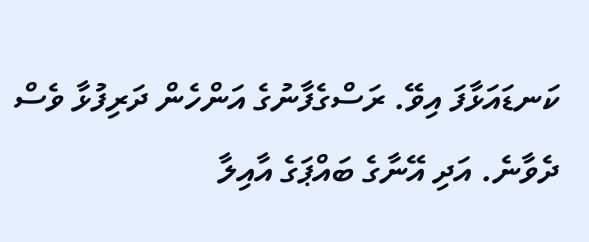ކަނޑައަޅާފަ އިވޭ. ރަސްގެފާނުގެ އަންހެން ދަރިފުޅާ ވެސް ދެވާނެ. އަދި އޭނާގެ ބައްޕަގެ އާއިލާ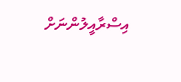އިސްރާއީލުންނަށް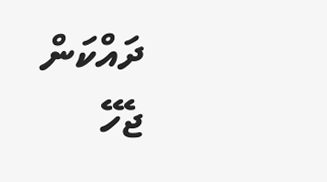ދައްކަން ޖެހޭ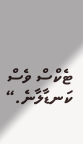ޓެކްސް ވެސް ކަނޑާލާނެ.“